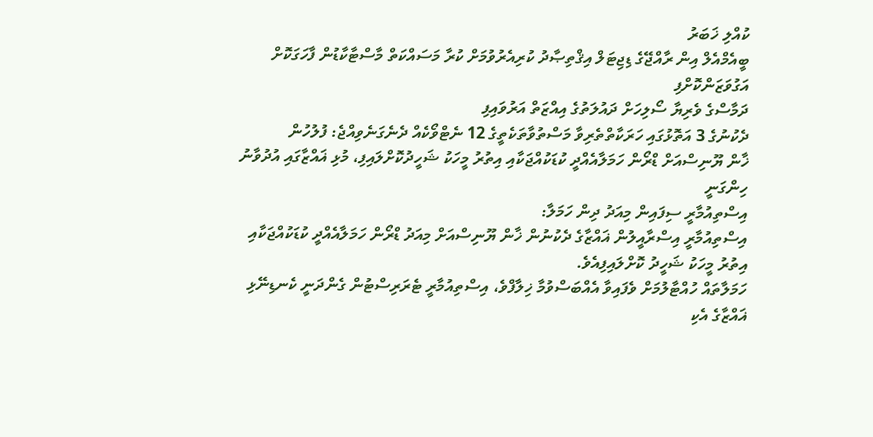ކުއްލި ޚަބަރު
ބީއެމްއެލް އިން ރާއްޖޭގެ ޑިޖިޓަލް އިޤްތިޞާދު ކުރިއެރުވުމަށް ކުރާ މަސައްކަތް މާސްޓާކާޑުން ފާހަގަކޮށް އަގުވަޒަންކޮށްފި
ދަމާސްގެ ވެރިޔާ ސޯލިހަށް ދައުލަތުގެ އިއްޒަތް އަރުވައިފި
ދެކުނުގެ 3 އަތޮޅުގައި ހަރަކާތްތެރިވާ މަސްތުވާތަކެތީގެ 12 ނެޓްވޯކެއް ދެނެގަނެވިއްޖެ: ފުލުހުން
ޚާން ޔޫނިސްއަށް ޑްރޯން ހަމަލާއެއްދީ ކުޑަކުއްޖަކާއި އިތުރު މީހަކު ޝަހީދުކޮށްލައިފި، މުޅި ޣައްޒާގައި އުދުވާނު ހިންގަނީ
އިސްތިއުމާރީ ސިފައިން މިއަދު ދިން ހަމަލާ:
އިސްތިއުމާރީ އިސްރާއީލުން ޣައްޒާގެ ދެކުނުން ޚާން ޔޫނިސްއަށް މިއަދު ޑްރޯން ހަމަލާއެއްދީ ކުޑަކުއްޖަކާއި އިތުރު މީހަކު ޝަހީދު ކޮށްލައިފިއެވެ.
ހަމަލާތައް ހުއްޓާލުމަށް ވެފައިވާ އެއްބަސްވުމާ ޚިލާފްވެ، އިސްތިއުމާރީ ޓެރަރިސްޓުން ގެންދަނީ ކެނޑިނޭޅި ޣައްޒާގެ އެކި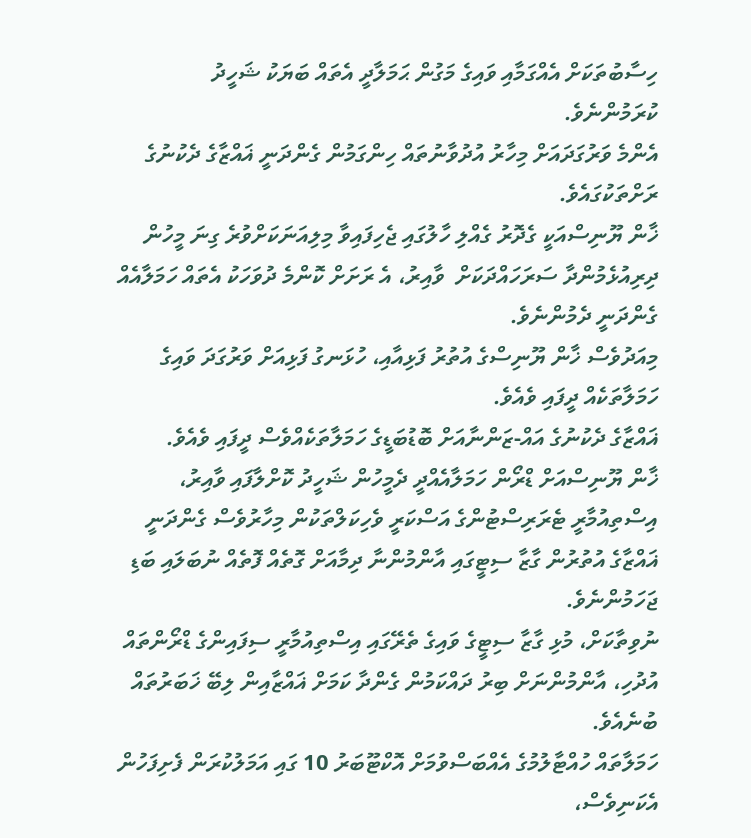ހިސާބުތަކަށް އެއްގަމާއި ވައިގެ މަގުން ޙަމަލާދީ އެތައް ބަޔަކު ޝަހީދު ކުރަމުންނެވެ.
އެންމެ ވަރުގަދައަށް މިހާރު އުދުވާނުތައް ހިންގަމުން ގެންދަނީ ޣައްޒާގެ ދެކުނުގެ ރަށްތަކުގައެވެ.
ޚާން ޔޫނިސްއަކީ ގެދޮރު ގެއްލި ހާލުގައި ޖެހިފައިވާ މިލިއަނަކަށްވުރެ ގިނަ މީހުން ދިރިއުޅެމުންދާ ސަރަހައްދަކަށް  ވާއިރު، އެ ރަށަށް ކޮންމެ ދުވަހަކު އެތައް ހަމަލާއެއް ގެންދަނީ ދެމުންނެވެ.
މިއަދުވެސް ޚާން ޔޫނިސްގެ އުތުރު ފަޅިއާއި، ހުޅަނގު ފަޅިއަށް ވަރުގަދަ ވައިގެ ހަމަލާތަކެއް ދީފައި ވެއެވެ.
ޣައްޒާގެ ދެކުނުގެ އައް-ޒަންނާއަށް ބޮޑުބަޑީގެ ހަމަލާތަކެއްވެސް ދީފައި ވެއެވެ.
ޚާން ޔޫނިސްއަށް ޑްރޯން ހަމަލާއެއްދީ ދެމީހުން ޝަހީދު ކޮށްލާފައި ވާއިރު، އިސްތިއުމާރީ ޓެރަރިސްޓުންގެ އަސްކަރީ ވެހިކަލްތަކުން މިހާރުވެސް ގެންދަނީ ޣައްޒާގެ އުތުރުން ގާޒާ ސިޓީގައި އާންމުންނާ ދިމާއަށް ގޮތެއް ފޮތެއް ނުބަލައި ބަޑި ޖަހަމުންނެވެ.
ނުވިތާކަށް، މުޅި ގާޒާ ސިޓީގެ ވައިގެ ތެރޭގައި އިސްތިއުމާރީ ސިފައިންގެ ޑްރޯންތައް އުދުހި، އާންމުންނަށް ބިރު ދައްކަމުން ގެންދާ ކަމަށް ޣައްޒާއިން ލިބޭ ޚަބަރުތައް ބުނެއެވެ.
ހަމަލާތައް ހުއްޓާލުމުގެ އެއްބަސްވުމަށް އޮކްޓޫބަރު 10 ގައި އަމަލުކުރަން ފެށިފަހުން އެކަނިވެސް،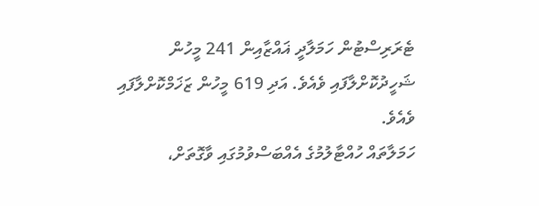ޓެރަރިސްޓުން ހަމަލާދީ ޣައްޒާއިން 241 މީހުން ޝަހީދުކޮށްލާފައި ވެއެވެ. އަދި 619 މީހުން ޒަޚަމްކޮށްލާފައި ވެއެވެ.
ހަމަލާތައް ހުއްޓާލުމުގެ އެއްބަސްވުމުގައި ވާގޮތަށް،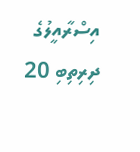އިސްރާއީލުގެ ދިރިތިބި 20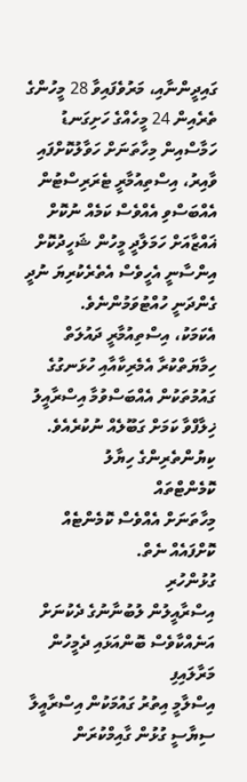ގައިދީންނާއި، މަރުވެފައިވާ 28 މީހުންގެ ތެރެއިން 24 މީހެއްގެ ހަށިގަނޑު ހަމާސްއިން މިހާތަނަށް ހަވާލުކޮށްފައި ވާއިރު، އިސްތިއުމާރީ ޓެރަރިސްޓުން އެއްބަސްވި އެއްވެސް ކަމެއް ނުކޮށް ޣައްޒާއަށް ހަމަލާދީ މީހުން ޝަހީދުކޮށް އިންސާނީ އެހީވެސް އެތެރެކުރިޔަ ނުދީ ގެންދަނީ ހުއްޓުވަމުންނެވެ.
އެކަމަކު، އިސްތިއުމާރީ ދައުލަތް ހިމާޔަތްކުރާ އެމެރިކާއާއި ހުޅަނގުގެ ގައުމުތަކުން އެއްބަސްވުމާ އިސްރާއީލު ޚިލާފްވާ ކަމަށް ގަބޫލެއް ނުކުރެއެވެ.
ކިޔުންތެރިންގެ ހިޔާލު
ކޮމެންޓްތައް
މިހާތަނަށް އެއްވެސް ކޮމެންޓެއް ކޮށްފައެއް ނެތް.
ގުޅުންހުރި
އިސްރާއީލުން ލުބުނާނުގެ ދެކުނަށް އަނެއްކާވެސް ބޮންއަޅައި ދެމީހުން މަރާލައިފި
އިސްލާމީ އިތުރު ގައުމަކުން އިސްރާއީލާ ސިޔާސީ ގުޅުން ގާއިމްކުރަން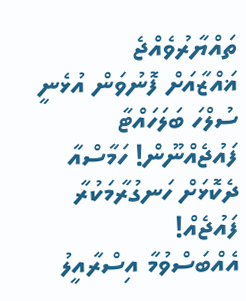ތައްޔާރުވެއްޖެ
ޣައްޒާއަށް ފޮނުވަން އުޅެނީ ސުލްހަ ބަލަހައްޓާ ފައުޖެއްނޫން! ހަމާސްއާ ދެކޮޅަށް ހަނގުރާމަކުރާ ފައުޖެއް!
އެއްބަސްވުމާ އިސްރާއީލު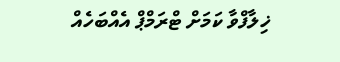ޚިލާފްވާ ކަމަށް ޓްރަމްޕް އެއްބަހެއް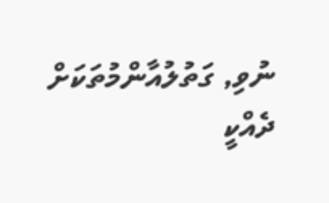ނުވި, ގަތުލުއާންމުތަކަށް ދެއްކީ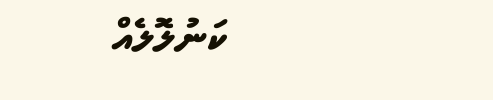ކަނުލޮލެއް